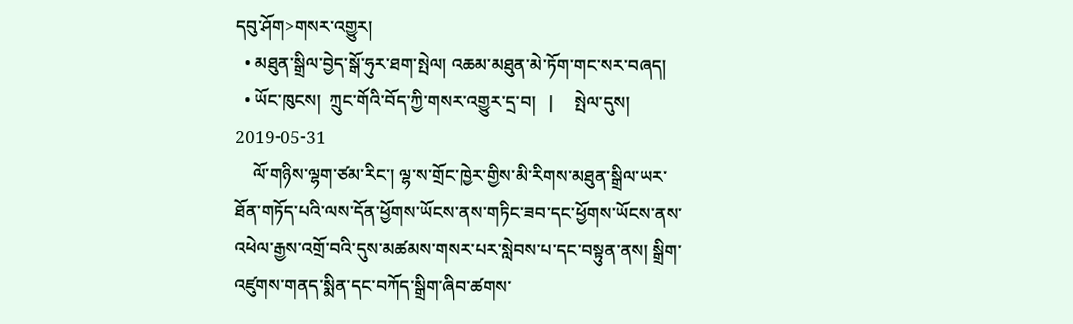དབུ་ཤོག>གསར་འགྱུར།
  • མཐུན་སྒྲིལ་བྱེད་སྒོ་ཧུར་ཐག་སྤེལ། འཆམ་མཐུན་མེ་ཏོག་གང་སར་བཞད།
  • ཡོང་ཁུངས།  ཀྲུང་གོའི་བོད་ཀྱི་གསར་འགྱུར་དྲ་བ།   |     སྤེལ་དུས།  2019-05-31
    ལོ་གཉིས་ལྷག་ཙམ་རིང་། ལྷ་ས་གྲོང་ཁྱེར་གྱིས་མི་རིགས་མཐུན་སྒྲིལ་ཡར་ཐོན་གཏོད་པའི་ལས་དོན་ཕྱོགས་ཡོངས་ནས་གཏིང་ཟབ་དང་ཕྱོགས་ཡོངས་ནས་འཕེལ་རྒྱས་འགྲོ་བའི་དུས་མཚམས་གསར་པར་སླེབས་པ་དང་བསྟུན་ནས། སྒྲིག་འཛུགས་གནད་སྨིན་དང་བཀོད་སྒྲིག་ཞིབ་ཚགས་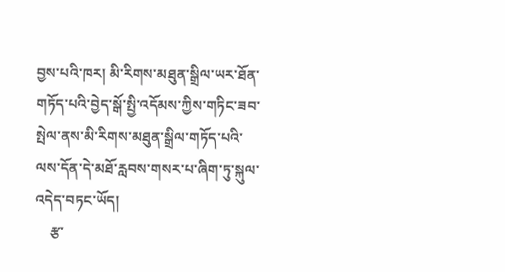བྱས་པའི་ཁར། མི་རིགས་མཐུན་སྒྲིལ་ཡར་ཐོན་གཏོད་པའི་བྱེད་སྒོ་སྤྱི་འདོམས་ཀྱིས་གཏིང་ཟབ་སྤེལ་ནས་མི་རིགས་མཐུན་སྒྲིལ་གཏོད་པའི་ལས་དོན་དེ་མཐོ་རླབས་གསར་པ་ཞིག་ཏུ་སྐུལ་འདེད་བཏང་ཡོད།
    རྩ་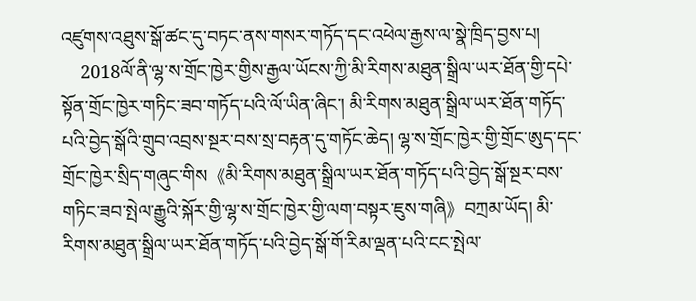འཛུགས་འཐུས་སྒོ་ཚང་དུ་བཏང་ནས་གསར་གཏོད་དང་འཕེལ་རྒྱས་ལ་སྣེ་ཁྲིད་བྱས་པ།
    2018ལོ་ནི་ལྷ་ས་གྲོང་ཁྱེར་གྱིས་རྒྱལ་ཡོངས་ཀྱི་མི་རིགས་མཐུན་སྒྲིལ་ཡར་ཐོན་གྱི་དཔེ་སྟོན་གྲོང་ཁྱེར་གཏིང་ཟབ་གཏོད་པའི་ལོ་ཡིན་ཞིང་། མི་རིགས་མཐུན་སྒྲིལ་ཡར་ཐོན་གཏོད་པའི་བྱེད་སྒོའི་གྲུབ་འབྲས་སྔར་བས་སྲ་བརྟན་དུ་གཏོང་ཆེད། ལྷ་ས་གྲོང་ཁྱེར་གྱི་གྲོང་ཨུད་དང་གྲོང་ཁྱེར་སྲིད་གཞུང་གིས《མི་རིགས་མཐུན་སྒྲིལ་ཡར་ཐོན་གཏོད་པའི་བྱེད་སྒོ་སྔར་བས་གཏིང་ཟབ་སྤེལ་རྒྱུའི་སྐོར་གྱི་ལྷ་ས་གྲོང་ཁྱེར་གྱི་ལག་བསྟར་ཇུས་གཞི》བཀྲམ་ཡོད། མི་རིགས་མཐུན་སྒྲིལ་ཡར་ཐོན་གཏོད་པའི་བྱེད་སྒོ་གོ་རིམ་ལྡན་པའི་ངང་སྤེལ་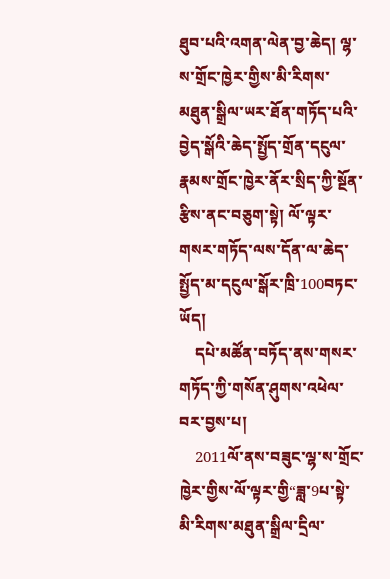ཐུབ་པའི་འགན་ལེན་བྱ་ཆེད། ལྷ་ས་གྲོང་ཁྱེར་གྱིས་མི་རིགས་མཐུན་སྒྲིལ་ཡར་ཐོན་གཏོད་པའི་བྱེད་སྒོའི་ཆེད་སྤྱོད་གྲོན་དངུལ་རྣམས་གྲོང་ཁྱེར་ནོར་སྲིད་ཀྱི་སྔོན་རྩིས་ནང་བཅུག་སྟེ། ལོ་ལྟར་གསར་གཏོད་ལས་དོན་ལ་ཆེད་སྤྱོད་མ་དངུལ་སྒོར་ཁྲི་100བཏང་ཡོད།
    དཔེ་མཚོན་བཏོད་ནས་གསར་གཏོད་ཀྱི་གསོན་ཤུགས་འཕེལ་བར་བྱས་པ།
    2011ལོ་ནས་བཟུང་ལྷ་ས་གྲོང་ཁྱེར་གྱིས་ལོ་ལྟར་གྱི“ཟླ་9པ་སྟེ་མི་རིགས་མཐུན་སྒྲིལ་དྲིལ་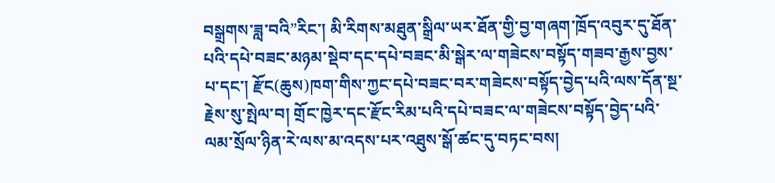བསྒྲགས་ཟླ་བའི”རིང་། མི་རིགས་མཐུན་སྒྲིལ་ཡར་ཐོན་གྱི་བྱ་གཞག་ཁྲོད་འབུར་དུ་ཐོན་པའི་དཔེ་བཟང་མཉམ་སྡེབ་དང་དཔེ་བཟང་མི་སྒེར་ལ་གཟེངས་བསྟོད་གཟབ་རྒྱས་བྱས་པ་དང་། རྫོང(ཆུས)ཁག་གིས་ཀྱང་དཔེ་བཟང་བར་གཟེངས་བསྟོད་བྱེད་པའི་ལས་དོན་སྔ་རྗེས་སུ་སྤེལ་བ། གྲོང་ཁྱེར་དང་རྫོང་རིམ་པའི་དཔེ་བཟང་ལ་གཟེངས་བསྟོད་བྱེད་པའི་ལམ་སྲོལ་ཉིན་རེ་ལས་མ་འདས་པར་འཐུས་སྒོ་ཚང་དུ་བཏང་བས།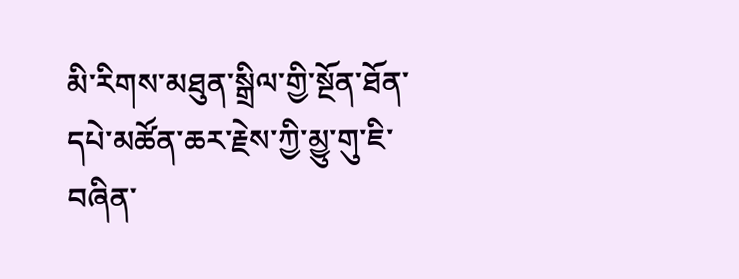མི་རིགས་མཐུན་སྒྲིལ་གྱི་སྔོན་ཐོན་དཔེ་མཚོན་ཆར་རྗེས་ཀྱི་མྱུ་གུ་ཇི་བཞིན་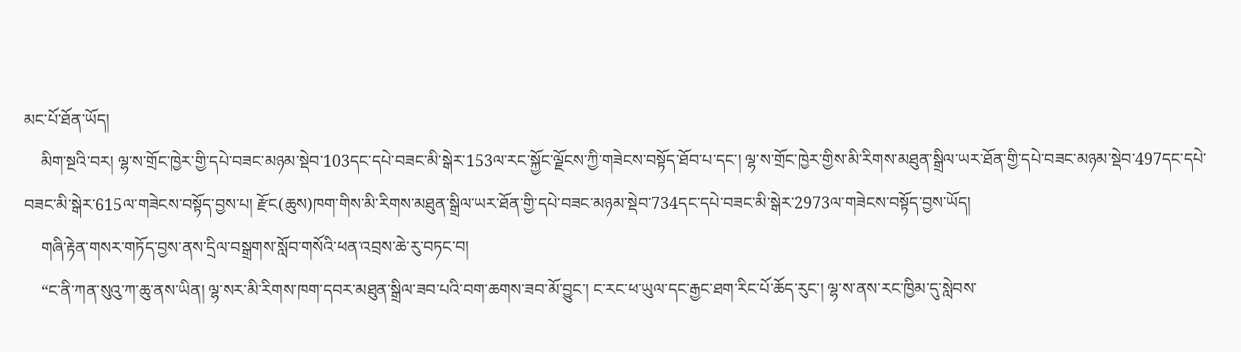མང་པོ་ཐོན་ཡོད།
    མིག་སྔའི་བར། ལྷ་ས་གྲོང་ཁྱེར་གྱི་དཔེ་བཟང་མཉམ་སྡེབ་103དང་དཔེ་བཟང་མི་སྒེར་153ལ་རང་སྐྱོང་ལྗོངས་ཀྱི་གཟེངས་བསྟོད་ཐོབ་པ་དང་། ལྷ་ས་གྲོང་ཁྱེར་གྱིས་མི་རིགས་མཐུན་སྒྲིལ་ཡར་ཐོན་གྱི་དཔེ་བཟང་མཉམ་སྡེབ་497དང་དཔེ་བཟང་མི་སྒེར་615ལ་གཟེངས་བསྟོད་བྱས་པ། རྫོང(ཆུས)ཁག་གིས་མི་རིགས་མཐུན་སྒྲིལ་ཡར་ཐོན་གྱི་དཔེ་བཟང་མཉམ་སྡེབ་734དང་དཔེ་བཟང་མི་སྒེར་2973ལ་གཟེངས་བསྟོད་བྱས་ཡོད།
    གཞི་རྟེན་གསར་གཏོད་བྱས་ནས་དྲིལ་བསྒྲགས་སློབ་གསོའི་ཕན་འབྲས་ཆེ་རུ་བཏང་བ།
    “ང་ནི་ཀན་སུའུ་ཀ་ཆུ་ནས་ཡིན། ལྷ་སར་མི་རིགས་ཁག་དབར་མཐུན་སྒྲིལ་ཟབ་པའི་བག་ཆགས་ཟབ་མོ་བྱུང་། ང་རང་ཕ་ཡུལ་དང་རྒྱང་ཐག་རིང་པོ་ཆོད་རུང་། ལྷ་ས་ནས་རང་ཁྱིམ་དུ་སླེབས་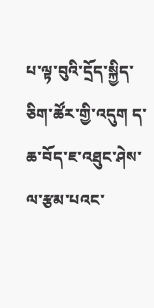པ་ལྟ་བུའི་དྲོད་སྐྱིད་ཅིག་ཚོར་གྱི་འདུག ད་ཆ་བོད་ཇ་འཐུང་ཤེས་ལ་རྩམ་པའང་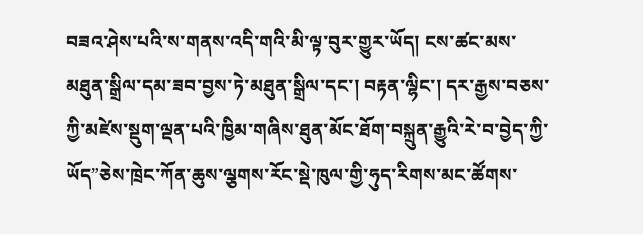བཟའ་ཤེས་པའི་ས་གནས་འདི་གའི་མི་ལྟ་བུར་གྱུར་ཡོད། ངས་ཚང་མས་མཐུན་སྒྲིལ་དམ་ཟབ་བྱས་ཏེ་མཐུན་སྒྲིལ་དང་། བརྟན་ལྷིང་། དར་རྒྱས་བཅས་ཀྱི་མཛེས་སྡུག་ལྡན་པའི་ཁྱིམ་གཞིས་ཐུན་མོང་ཐོག་བསྐྲུན་རྒྱུའི་རེ་བ་བྱེད་ཀྱི་ཡོད”ཅེས་ཁྲེང་ཀོན་ཆུས་ལྕགས་རོང་སྡེ་ཁུལ་གྱི་ཧུད་རིགས་མང་ཚོགས་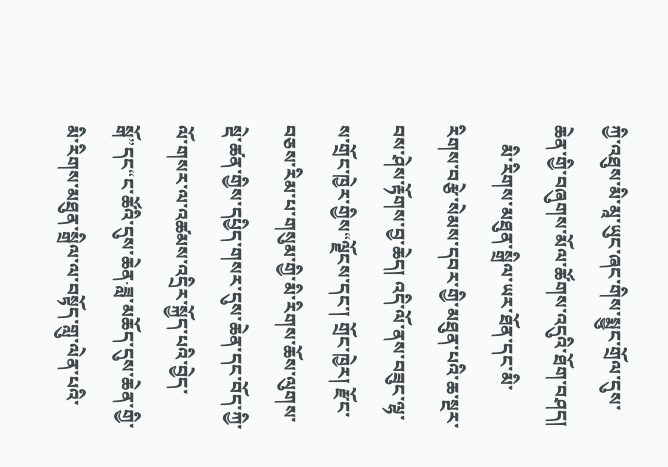ཀྱི་འཐུས་མི་མཱ་ཡུང་ཞང་གིས་སྨྱུང་གྲོལ་དུས་ཆེན་གྱི་བཞུགས་མོལ་ཚོགས་འདུའི་ཐོག་བཤད།
    མི་རིགས་མཐུན་སྒྲིལ་ཡར་ཐོན་དང་མི་རིགས་བརྩེ་སེམས་དབར་གྱི་མཐུན་པའི་ཆ་སྔར་བས་ཤེས་རྟོགས་བྱ་ཆེད། འདི་ལོ་ནས་བཟུང་ལྷ་ས་གྲོང་ཁྱེར་གྱིས“ལྗོངས་དང་། གྲོང་ཁྱེར། རྫོང་བཅས་རིམ་པ་གསུམ་གྱི་མི་རིགས་ཆོས་ལུགས་སྡེ་ཚན་གྱིས་དཔྱིད་གསར་དུས་ཆེན་དང་བོད་ཀྱི་ལོ་གསར་ལ་འཚམས་འདྲིར་སྐྱོད་པའི་བྱེད་སྒོ”དང“ང་ཚོའི་དུས་ཆེན·ཟླ་མཆོད་དུས་ཆེན་གྱི་མི་རིགས་མཐུན་སྒྲིལ་ལ་བསྟོད་གླུ་ལེན་པའི་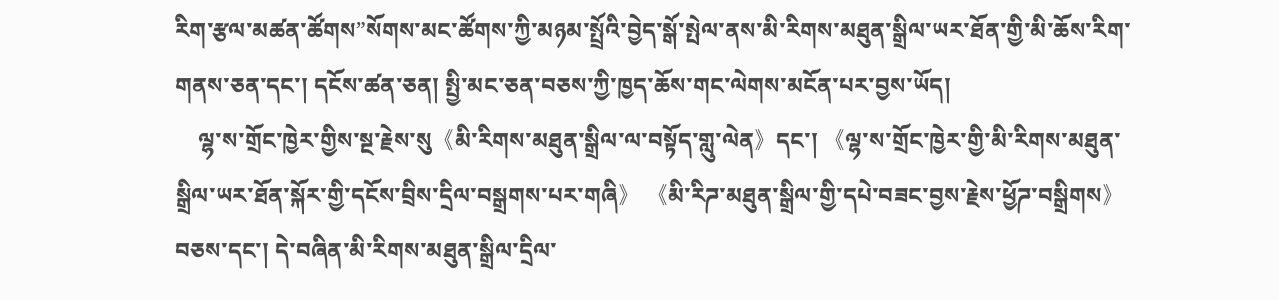རིག་རྩལ་མཚན་ཚོགས”སོགས་མང་ཚོགས་ཀྱི་མཉམ་སྤྲོའི་བྱེད་སྒོ་སྤེལ་ནས་མི་རིགས་མཐུན་སྒྲིལ་ཡར་ཐོན་གྱི་མི་ཆོས་རིག་གནས་ཅན་དང་། དངོས་ཚན་ཅན། སྤྱི་མང་ཅན་བཅས་ཀྱི་ཁྱད་ཆོས་གང་ལེགས་མངོན་པར་བྱས་ཡོད།
    ལྷ་ས་གྲོང་ཁྱེར་གྱིས་སྔ་རྗེས་སུ《མི་རིགས་མཐུན་སྒྲིལ་ལ་བསྟོད་གླུ་ལེན》དང་། 《ལྷ་ས་གྲོང་ཁྱེར་གྱི་མི་རིགས་མཐུན་སྒྲིལ་ཡར་ཐོན་སྐོར་གྱི་དངོས་བྲིས་དྲིལ་བསྒྲགས་པར་གཞི》 《མི་རིཌ་མཐུན་སྒྲིལ་གྱི་དཔེ་བཟང་བྱས་རྗེས་ཕྱོཌ་བསྒྲིགས》བཅས་དང་། དེ་བཞིན་མི་རིགས་མཐུན་སྒྲིལ་དྲིལ་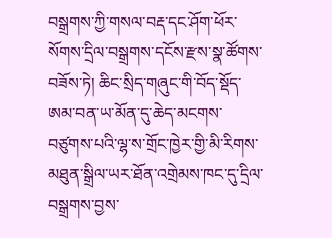བསྒྲགས་ཀྱི་གསལ་བརྡ་དང་ཤོག་ཕོར་སོགས་དྲིལ་བསྒྲགས་དངོས་རྫས་སྣ་ཚོགས་བཟོས་ཏེ། ཆིང་སྲིད་གཞུང་གི་བོད་སྡོད་ཨམ་བན་ཡ་མོན་དུ་ཆེད་མངགས་བཙུགས་པའི་ལྷ་ས་གྲོང་ཁྱེར་གྱི་མི་རིགས་མཐུན་སྒྲིལ་ཡར་ཐོན་འགྲེམས་ཁང་དུ་དྲིལ་བསྒྲགས་བྱས་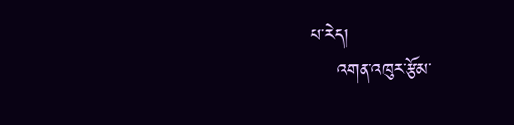པ་རེད།
    འགན་འཁུར་རྩོམ་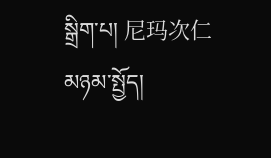སྒྲིག་པ། 尼玛次仁
མཉམ་སྤྱོད།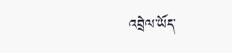འབྲེལ་ཡོད་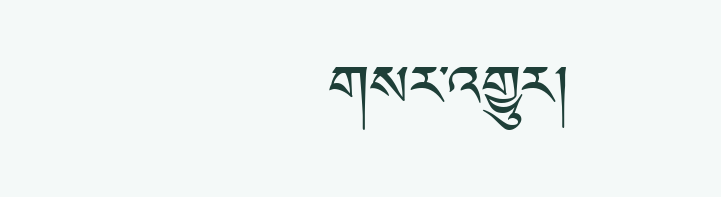གསར་འགྱུར།